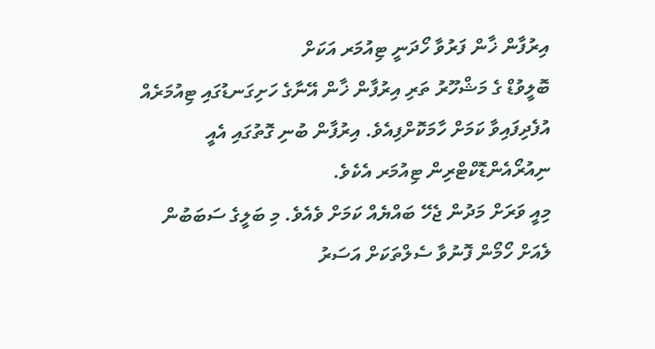އިރުފާން ޚާން ފަރުވާ ހޯދަނީ ޓިއުމަރ އަކަށް
ބޮލީވުޑް ގެ މަޝްހޫރު ތަރި އިރުފާން ޚާން އޭނާގެ ހަށިގަނޑުގައި ޓިއުމަރެއް އުފެދިފައިވާ ކަމަށް ހާމަކޮށްފިއެވެ. އިރުފާން ބުނި ގޮތުގައި އެއީ ނިއުރޯއެންޑޮކްޓްރިން ޓިއުމަރ އެކެވެ.
މިއީ ވަރަށް މަދުން ޖެހޭ ބައްޔެއް ކަމަށް ވެއެވެ. މި ބަލީގެ ސަބަބުން ލެއަށް ހޯމޯން ފޮނުވާ ސެލްތަކަށް އަސަރު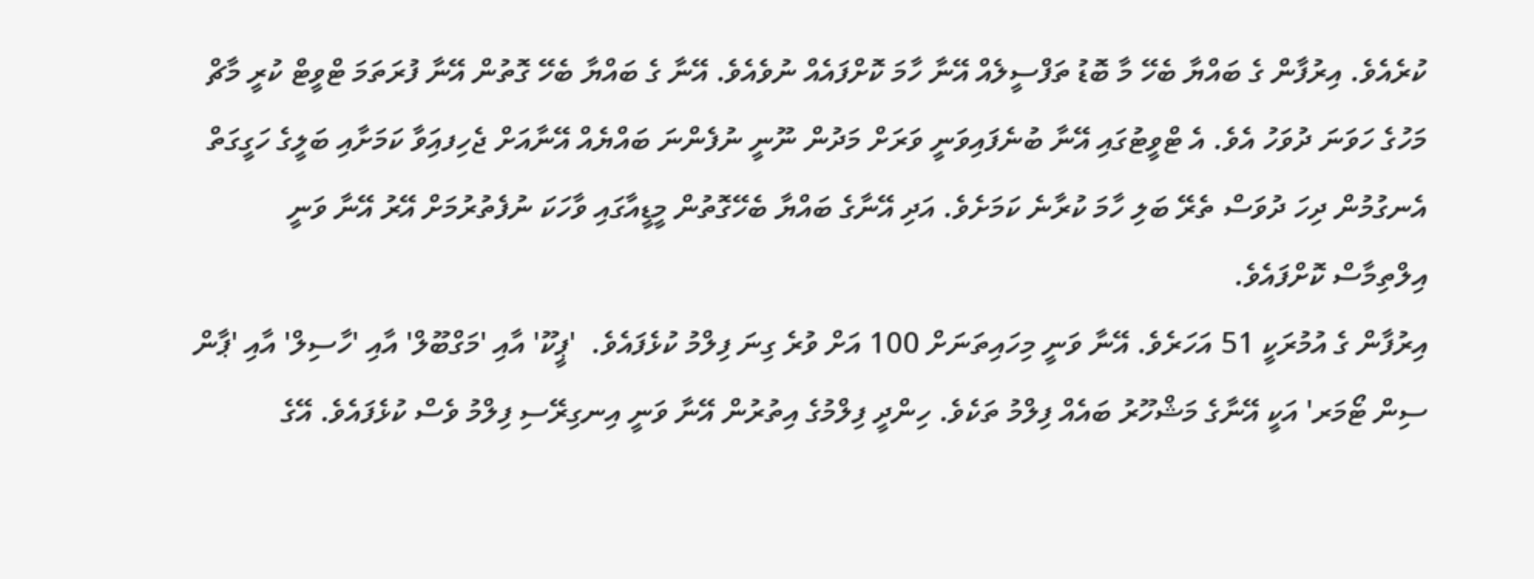ކުރެއެވެ. އިރުފާން ގެ ބައްޔާ ބެހޭ މާ ބޮޑު ތަފްސީލެއް އޭނާ ހާމަ ކޮށްފައެއް ނުވެއެވެ. އޭނާ ގެ ބައްޔާ ބެހޭ ގޮތުން އޭނާ ފުރަތަމަ ޓްވީޓް ކުރީ މާޗް މަހުގެ ހަވަނަ ދުވަހު އެވެ. އެ ޓްވީޓުގައި އޭނާ ބުނެފައިވަނީ ވަރަށް މަދުން ނޫނީ ނުފެންނަ ބައްޔެއް އޭނާއަށް ޖެހިފއަިވާ ކަމަށާއި ބަލީގެ ހަގީގަތް އެނގުމުން ދިހަ ދުވަސް ތެރޭ ބަލި ހާމަ ކުރާނެ ކަމަށެވެ. އަދި އޭނާގެ ބައްޔާ ބެހޭގޮތުން މީޑީއާގައި ވާހަކަ ނުފެތުރުމަށް އޭރު އޭނާ ވަނީ އިލްތިމާސް ކޮށްފައެވެ.
އިރުފާން ގެ އުމުރަކީ 51 އަހަރެވެ. އޭނާ ވަނީ މިހައިތަނަށް 100 އަށް ވުރެ ގިނަ ފިލްމު ކުޅެފައެވެ.  'ޕީކޫ' އާއި 'މަގްބޫލް' އާއި 'ހާސިލް' އާއި 'ޕާން ސިން ޓޯމަރ' އަކީ އޭނާގެ މަޝްހޫރު ބައެއް ފިލްމު ތަކެވެ. ހިންދީ ފިލްމުގެ އިތުރުން އޭނާ ވަނީ އިނގިރޭސި ފިލްމު ވެސް ކުޅެފައެވެ. އޭގެ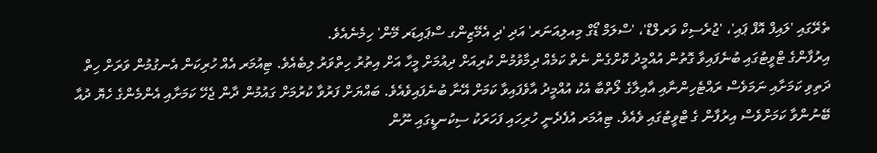ތެރޭގައި 'ލައިފް އޮފް ޕައި'، 'ޖުރެސިކް ވަރލްޑް'، 'ސްލަމް ޑޯގް މިއލިއަނަރ' އަދި 'ދި އެމޭޒިންގ ސްޕައިޑަރ މޭން' ހިމެނެއެވެ.
އިރުފާންގެ ޓްވީޓުގައި ބުނެފައިވާ ގޮތުން އުއްމީދު ކޮށްގެން ނެތް ކަމެއް ދިމާވުމުން ކުރިއަށް ދިއުމަށް މީހާ އަށް އިތުރު ހިތްވަރު ލިބެއެވެ. ޓިއުމަރ އެއް ހުރިކަން އެނގުމުން ވަރަށް ހިތް ދަތިވި ކަމަށާއި ނަމަވެސް ރައްޓެހިންނާއި އާއިލާގެ ލޯތްބާ އެކު އުއްމީދު އާވެފައިވާ ކަމަށް އޭނާ ބުނެފައިވެއެވެ. ބައްޔަށް ފަރުވާ ކުރުމަށް ގައުމުން ދާން ޖެހޭ ކަމަށާއި އެންމެންގެ ހެޔޮ ދުއާ ބޭނުންވާ ކަމަށްވެސް އިރުފާން ގެ ޓްވީޓުގައި ވެއެވެ. ޓިއުމަރ އުފެދެނީ ހުރިހައި ފަހަރަކު ސިކުނޑީގައި ނޫން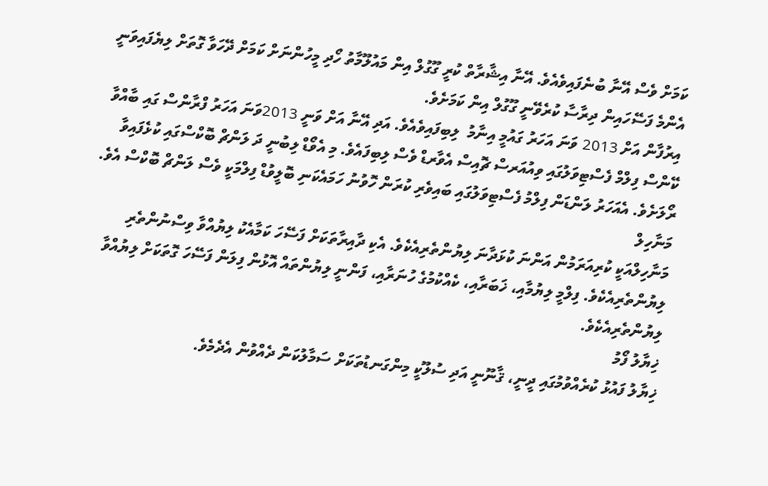ކަމަށް ވެސް އޭނާ ބުނެފައިވެއެވެ. އޭނާ އިޝާރާތް ކުރީ ގޫގުލް އިން މައުލޫމާތު ހޯދި މީހުންނަށް ކަމަށް ދޭހަވާ ގޮތަށް ލިޔެފައިވަނީ އެންމެ ފަސޭހައިން ދިރާސާ ކުރެވޭނީ ގޫގުލް އިން ކަމަށެވެ.
އިރުފާން އަށް 2013 ވަނަ އަހަރު ގައުމީ އިނާމު  ލިބިފައިވެއެވެ. އަދި އޭނާ އަށް ވަނީ 2013ވަނަ އަހަރު ފްރާންސް ގައި ބާއްވާ ކޭންސް ފިލްމް ފެސްޓިވަލުގައި ވިއުއަރސް ޗޮއިސް އެވާރޑް ވެސް ލިބިފައެވެ. މި އެވޯޑް ލިބުނީ ދަ ލަންޗް ބޮކްސްގައި ކުޅެފައިވާ ރޯލަށެވެ. އެއަހަރު ލަންޑަން ފިލްމު ފެސްޓިވަލުގައި ބައިވެރި ކުރަން ހޮވުނު ހަމައެކަނި ބޮލީވުޑް ފިލްމަކީ ވެސް ލަންޗް ބޮކްސް އެވެ.
މަނާހިލް
މަނާހިލްއަކީ ކުރިއަރަމުން އަންނަ ކުޅަދާނަ ލިޔުންތެރިއެކެވެ. އެކި ދާއިރާތަކަށް ފަސޭހަ ކަމާއެކު ލިޔުއްވާ ވިސްނުންތެރި ލިޔުންތެރިއެކެވެ. ފިލްމީ ލިޔުމާއި، ޚަބަރާއި، ކެއްކުމުގެ ހުނަރާއި، ފަންނީ ލިޔުންތައް އޮޅުން ފިލަން ފަސޭހަ ގޮތަކަށް ލިޔުއްވާ ލިޔުންތެރިއެކެވެ.
ޚިޔާލު ފޯމު
ޚިޔާލު ފައުޅު ކުރެއްވުމުގައި ދީނީ، ޤާނޫނީ އަދި ސުލޫކީ މިންގަނޑުތަކަށް ސަމާލުކަން ދެއްވުން އެދެމެވެ.